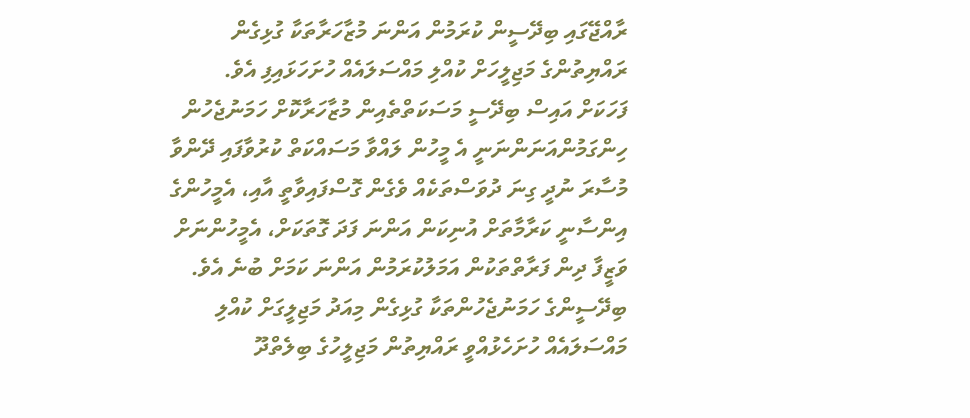ރާއްޖޭގައި ބިދޭސީން ކުރަމުން އަންނަ މުޒާހަރާތަކާ ގުޅިގެން ރައްޔިތުންގެ މަޖިލީހަށް ކުއްލި މައްސަލައެއް ހުށަހަޅައިފި އެވެ.
ފަހަކަށް އައިސް ބިދޭސީ މަސަކަތްތެއިން މުޒާހަރާކޮށް ހަމަނުޖެހުން ހިންގަމުންއަނަންނަނީ އެ މީހުން ލައްވާ މަސައްކަތް ކުރުވާފައި ދޭންވާ މުސާރަ ނުދީ ގިނަ ދުވަސްތަކެއް ވެގެން ގޮސްފައިވާތީ އާއި، އެމީހުންގެ އިންސާނީ ކަރާމާތަށް އުނިކަން އަންނަ ފަދަ ގޮތަކަށް، އެމީހުންނަށް ވަޒީފާ ދިން ފަރާތްތަކުން އަމަލުކުރަމުން އަންނަ ކަމަށް ބުނެ އެވެ.
ބިދޭސީންގެ ހަމަނުޖެހުންތަކާ ގުޅިގެން މިއަދު މަޖިލީގަށް ކުއްލި މައްސަލައެއް ހުށަހެޅުއްވީ ރައްޔިތުން މަޖިލީހުގެ ބިލެތްދޫ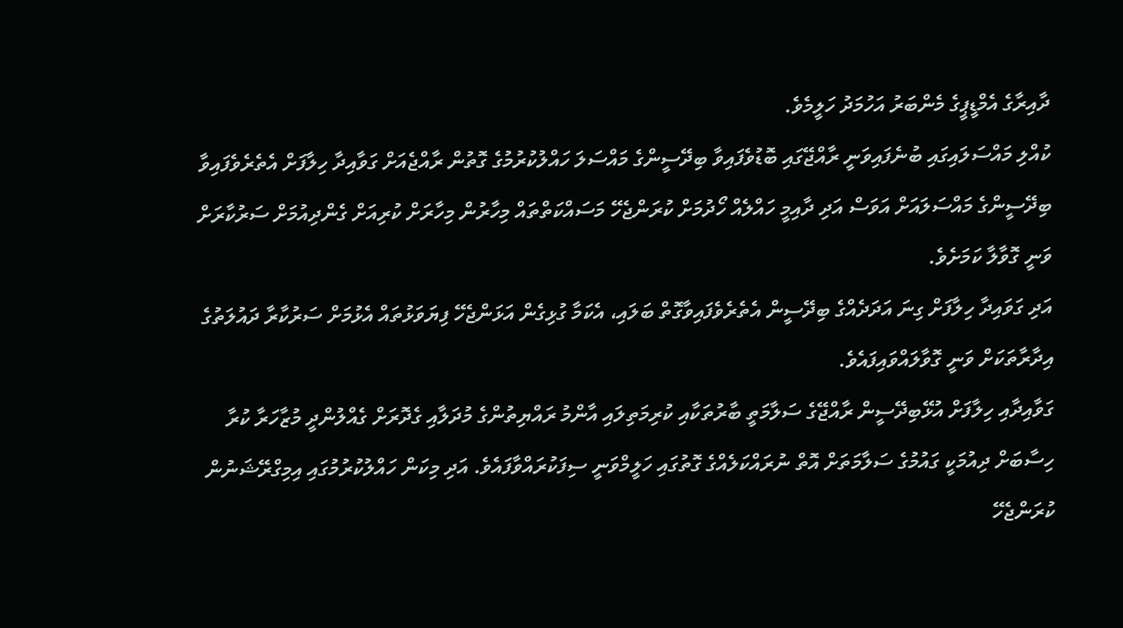ދާއިރާގެ އެމްޑީޕީގެ މެންބަރު އަހުމަދު ހަލީމެވެ.
ކުއްލި މައްސަލައިގައި ބުނެފައިވަނީ ރާއްޖޭގައި ބޮޑުވެފައިވާ ބިދޭސީންގެ މައްސަލަ ހައްލުކުރުމުގެ ގޮތުން ރާއްޖެއަށް ގަވާއިދާ ހިލާފަށް އެތެރެވެފައިވާ ބިދޭސީންގެ މައްސަލައަށް އަވަސް އަދި ދާއިމީ ހައްލެއް ހޯދުމަށް ކުރަންޖެހޭ މަސައްކަތްތައް މިހާރުން މިހާރަށް ކުރިއަށް ގެންދިއުމަށް ސަރުކާރަށް ވަނީ ގޮވާލާ ކަމަށެވެ.
އަދި ގަވައިދާ ހިލާފަށް ގިނަ އަދަދެއްގެ ބިދޭސީން އެތެރެވެފައިވާގޮތް ބަލައި، އެކަމާ ގުޅިގެން އަޅަންޖެހޭ ފިޔަވަޅުތައް އެޅުމަށް ސަރުކާރާ ދައުލަތުގެ އިދާރާތަކަށް ވަނީ ގޮވާލައްވައިފައެވެ.
ގަވާއިދާއި ހިލާފަށް އުޅޭބިދޭސީން ރާއްޖޭގެ ސަލާމަތީ ބާރުތަކާއި ކުރިމަތިލައި އާންމު ރައްޔިތުންގެ މުދަލާއި ގެދޮރަށް ގެއްލުންދީ މުޒާހަރާ ކުރާ ހިސާބަށް ދިއުމަކީ ގައުމުގެ ސަލާމަތަށް އޮތް ނުރައްކަލެއްގެ ގޮތުގައި ހަލީމްވަނީ ސިފަކުރައްވާފައެވެ. އަދި މިކަން ހައްލުކުރުމުގައި އިމިގްރޭޝަނުން ކުރަންޖެހޭ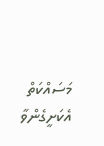މަސައްކަތް އެކަށީގެންވާ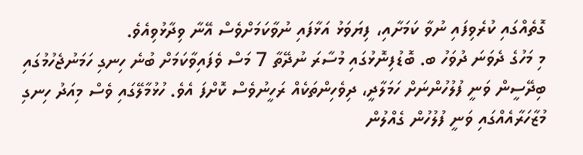ގޮތެއްގައި ކުރެވިފައި ނުވާ ކަމަށާއި، ފިޔަވަޅު އަޅާފައި ނުވާކަމަށްވެސް އޭނާ ވިދާޅުވިއެވެ.
މި މަހުގެ ދެވަނަ ދުވަހު ބ. ބޮޑުފިނޮޅުގައި މުސާރަ ނުދޭތާ 7 މަސް ވެފައިވާކަމަށް ބުނެ ހިނގި ހަމަނުޖެހުމުގައި ބިދޭސީން ވަނީ ފުލުހުންނަށް ހަމަލާދީ، ދިވެހިންތަކެއް ރަހީނުވެސް ކޮށްފަ އެވެ. ހުޅުމާލޭގައި ވެސް މިއަދު ހިނގި މުޒާހަރާއެއްގައި ވަނީ ފުލުހުން ގެއްލުން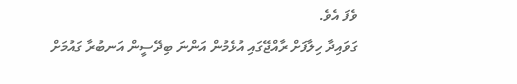ވެފަ އެވެ.
ގަވައިދާ ހިލާފަށް ރާއްޖޭގައި އުޅެމުން އަންނަ ބިދޭސީން އަނބުރާ ގައުމަށް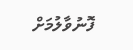ފޮނުވާލުމަށް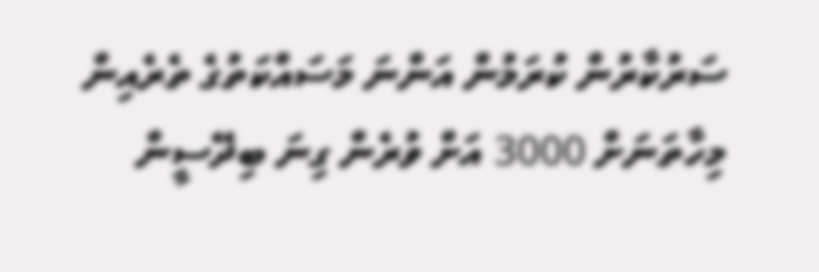ސަރުކާރުން ކުރަމުން އަންނަ މަސައްކަތުގެ ތެރެއިން މިހާތަނަށް 3000 އަށް ވުރެން ގިނަ ބިދޭސީން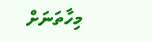މިހާތަނަށް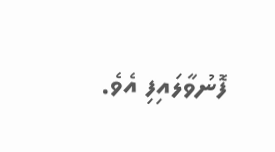ފޮނުވާލައިފި އެވެ.